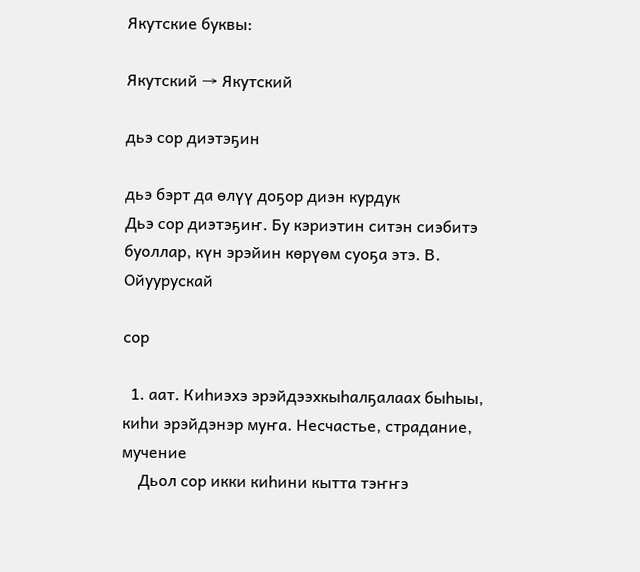Якутские буквы:

Якутский → Якутский

дьэ сор диэтэҕин

дьэ бэрт да өлүү доҕор диэн курдук
Дьэ сор диэтэҕиҥ. Бу кэриэтин ситэн сиэбитэ буоллар, күн эрэйин көрүөм суоҕа этэ. В. Ойуурускай

сор

  1. аат. Киһиэхэ эрэйдээхкыһалҕалаах быһыы, киһи эрэйдэнэр муҥа. Несчастье, страдание, мучение
    Дьол сор икки киһини кытта тэҥҥэ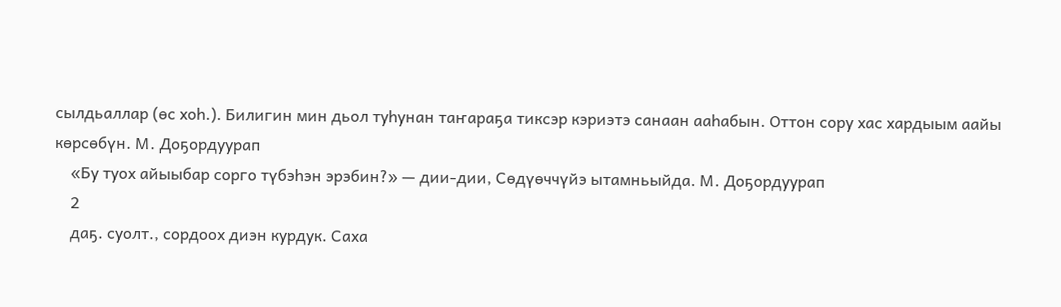сылдьаллар (өс хоһ.). Билигин мин дьол туһунан таҥараҕа тиксэр кэриэтэ санаан ааһабын. Оттон сору хас хардыым аайы көрсөбүн. М. Доҕордуурап
    «Бу туох айыыбар сорго түбэһэн эрэбин?» — дии-дии, Сөдүөччүйэ ытамньыйда. М. Доҕордуурап
    2
    даҕ. суолт., сордоох диэн курдук. Саха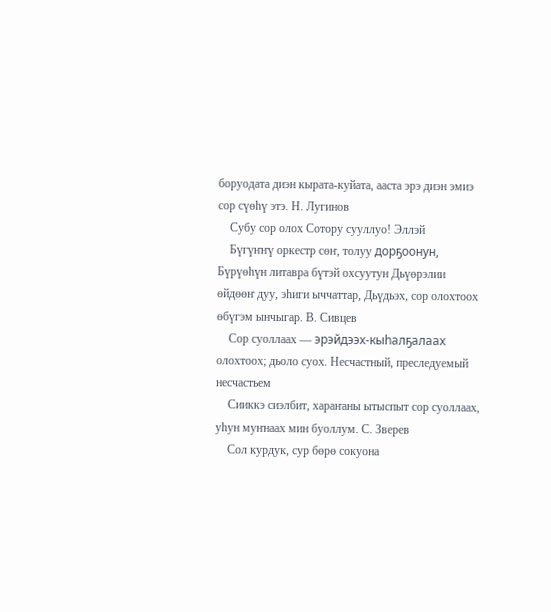боруодата диэн кырата-куйата, ааста эрэ диэн эмиэ сор сүөһү этэ. Н. Лугинов
    Субу сор олох Сотору сууллуо! Эллэй
    Бүгүҥҥү оркестр сөҥ, толуу дорҕоонун, Бүрүөһүн литавра бүтэй охсуутун Дьүөрэлии өйдөөҥ дуу, эһиги ыччаттар, Дьүдьэх, сор олохтоох өбүгэм ынчыгар. В. Сивцев
    Сор суоллаах — эрэйдээх-кыһалҕалаах олохтоох; дьоло суох. Несчастный, преследуемый несчастьем
    Сииккэ сиэлбит, хараҥаны ытыспыт сор суоллаах, уһун муҥнаах мин буоллум. С. Зверев
    Сол курдук, сур бөрө сокуона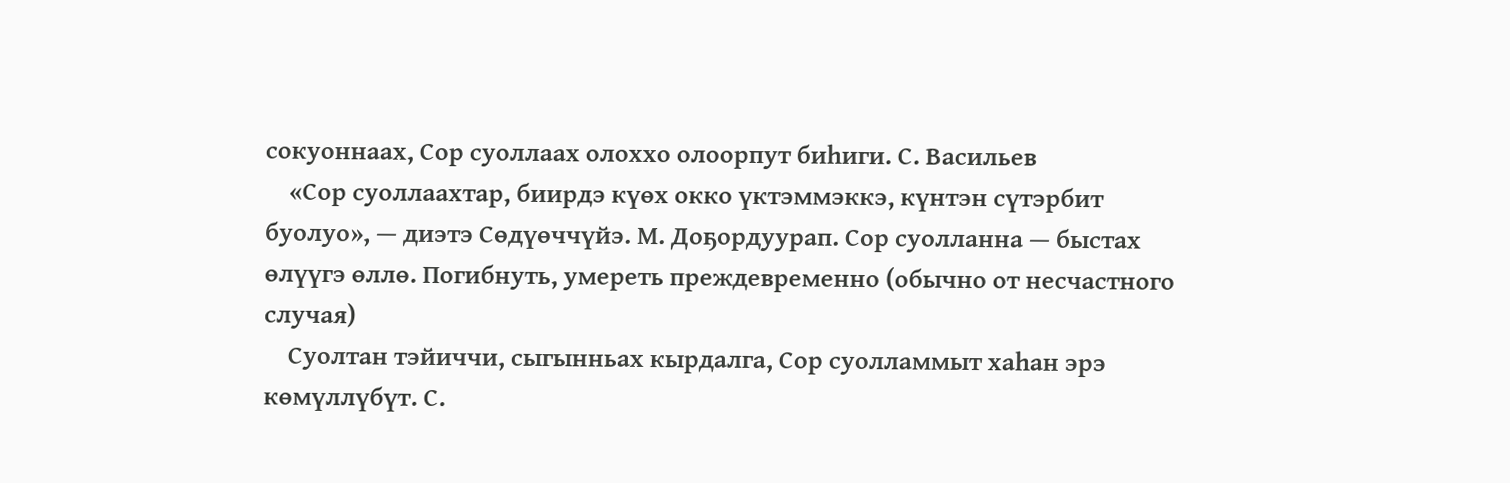сокуоннаах, Сор суоллаах олоххо олоорпут биһиги. С. Васильев
    «Сор суоллаахтар, биирдэ күөх окко үктэммэккэ, күнтэн сүтэрбит буолуо», — диэтэ Сөдүөччүйэ. М. Доҕордуурап. Сор суолланна — быстах өлүүгэ өллө. Погибнуть, умереть преждевременно (обычно от несчастного случая)
    Суолтан тэйиччи, сыгынньах кырдалга, Сор суолламмыт хаһан эрэ көмүллүбүт. С.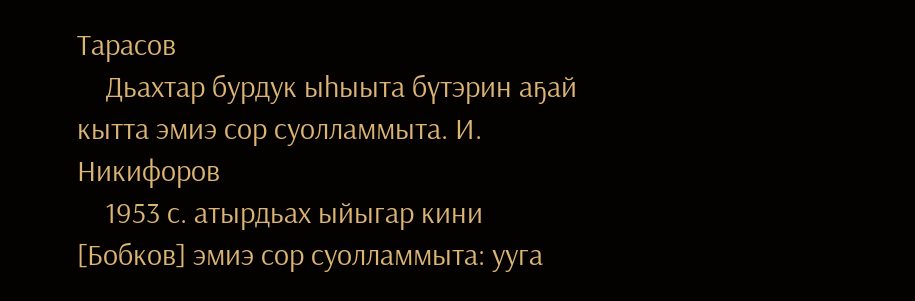Тарасов
    Дьахтар бурдук ыһыыта бүтэрин аҕай кытта эмиэ сор суолламмыта. И. Никифоров
    1953 с. атырдьах ыйыгар кини [Бобков] эмиэ сор суолламмыта: ууга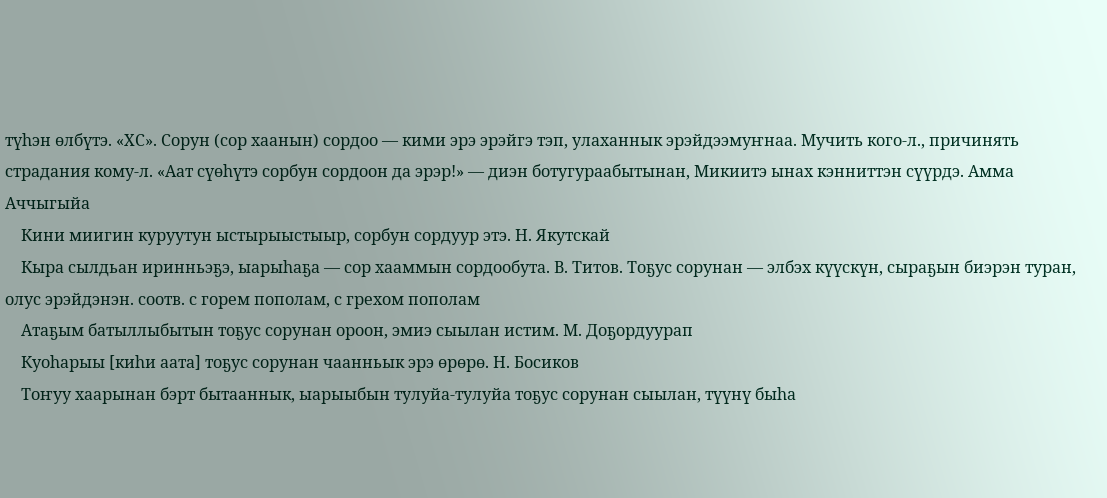түһэн өлбүтэ. «ХС». Сорун (сор хаанын) сордоо — кими эрэ эрэйгэ тэп, улаханнык эрэйдээмуҥнаа. Мучить кого-л., причинять страдания кому-л. «Аат сүөһүтэ сорбун сордоон да эрэр!» — диэн ботугураабытынан, Микиитэ ынах кэнниттэн сүүрдэ. Амма Аччыгыйа
    Кини миигин куруутун ыстырыыстыыр, сорбун сордуур этэ. Н. Якутскай
    Кыра сылдьан иринньэҕэ, ыарыһаҕа — сор хааммын сордообута. В. Титов. Тоҕус сорунан — элбэх күүскүн, сыраҕын биэрэн туран, олус эрэйдэнэн. соотв. с горем пополам, с грехом пополам
    Атаҕым батыллыбытын тоҕус сорунан ороон, эмиэ сыылан истим. М. Доҕордуурап
    Куоһарыы [киһи аата] тоҕус сорунан чаанньык эрэ өрөрө. Н. Босиков
    Тоҥуу хаарынан бэрт бытааннык, ыарыыбын тулуйа-тулуйа тоҕус сорунан сыылан, түүнү быһа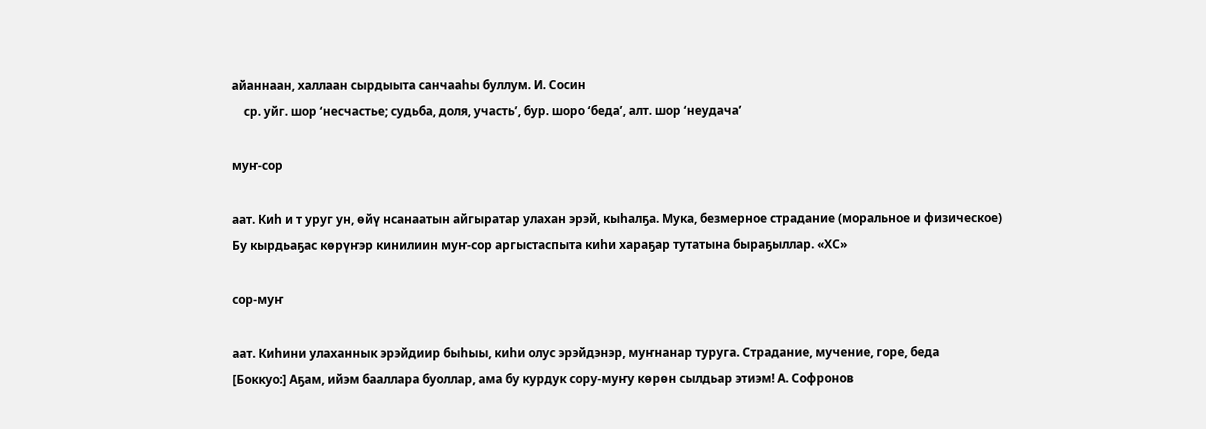айаннаан, халлаан сырдыыта санчааһы буллум. И. Сосин
    ср. уйг. шор ‘несчастье; судьба, доля, участь’, бур. шоро ‘беда’, алт. шор ‘неудача’

муҥ-сор

аат. Киһ и т уруг ун, өйү нсанаатын айгыратар улахан эрэй, кыһалҕа. Мука, безмерное страдание (моральное и физическое)
Бу кырдьаҕас көрүҥэр кинилиин муҥ-сор аргыстаспыта киһи хараҕар тутатына быраҕыллар. «ХС»

сор-муҥ

аат. Киһини улаханнык эрэйдиир быһыы, киһи олус эрэйдэнэр, муҥнанар туруга. Страдание, мучение, горе, беда
[Боккуо:] Аҕам, ийэм бааллара буоллар, ама бу курдук сору-муҥу көрөн сылдьар этиэм! А. Софронов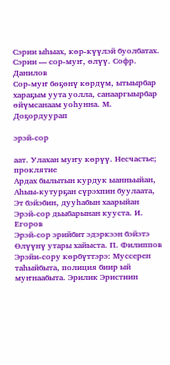Сэрии ыһыах, көр-күүлэй буолбатах. Сэрии — сор-муҥ, өлүү. Софр. Данилов
Сор-муҥ бөҕөнү көрдүм, ытыырбар хараҕым уута уолла, санааргыырбар өйүмсанаам уоһунна. М. Доҕордуурап

эрэй-сор

аат. Улахан муҥу көрүү. Несчастье; проклятие
Ардах былытын курдук ыанньыйан, Аһыы-кутурҕан сүрэхпин буулаата, Эт бэйэбин, дууһабын хаарыйан Эрэй-сор дьыбарынан кууста. И. Егоров
Эрэй-сор эрийбит эдэркээн бэйэтэ Өлүүнү утары хайыста. П. Филиппов
Эрэйи-сору көрбүттэрэ: Муссерен таһыйбыта, полиция биир ый муҥнаабыта. Эрилик Эристиин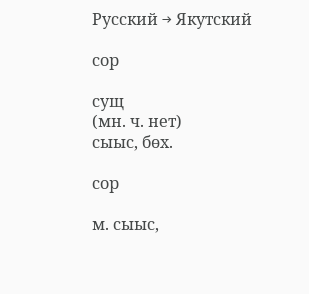Русский → Якутский

сор

сущ
(мн. ч. нет)
сыыс, бөх.

сор

м. сыыс,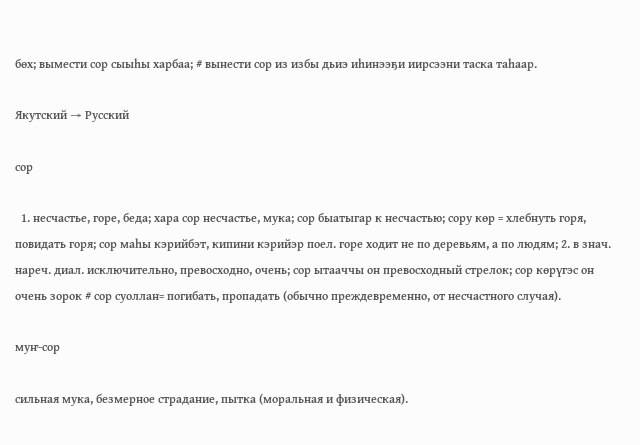бөх; вымести сор сыыһы харбаа; # вынести сор из избы дьиэ иһинээҕи иирсээни таска таһаар.

Якутский → Русский

сор

  1. несчастье, горе, беда; хара сор несчастье, мука; сор быатыгар к несчастью; сору көр = хлебнуть горя, повидать горя; сор маһы кэрийбэт, кипини кэрийэр поел. горе ходит не по деревьям, а по людям; 2. в знач. нареч. диал. исключительно, превосходно, очень; сор ытааччы он превосходный стрелок; сор көрүгэс он очень зорок # сор суоллан= погибать, пропадать (обычно преждевременно, от несчастного случая).

муҥ-сор

сильная мука, безмерное страдание, пытка (моральная и физическая).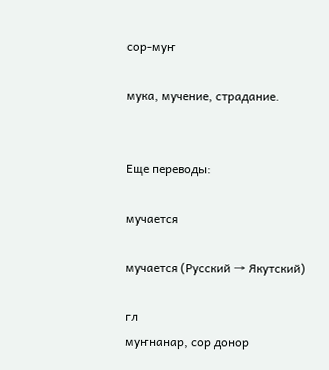сор-муҥ

мука, мучение, страдание.


Еще переводы:

мучается

мучается (Русский → Якутский)

гл
муҥнанар, сор донор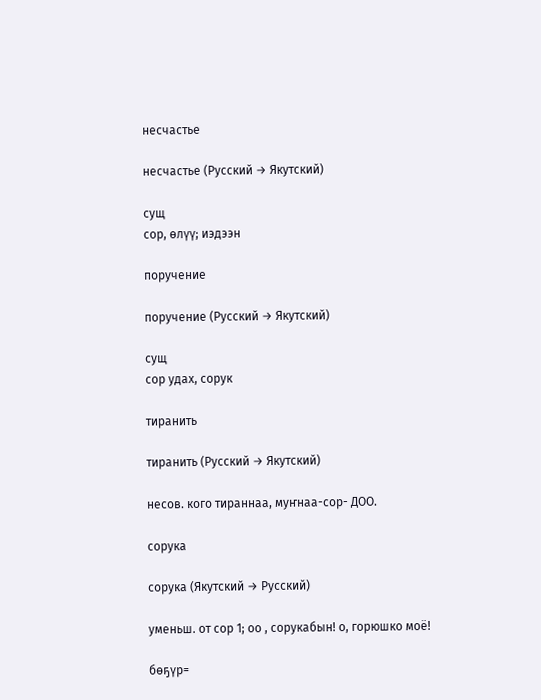несчастье

несчастье (Русский → Якутский)

сущ
сор, өлүү; иэдээн

поручение

поручение (Русский → Якутский)

сущ
сор удах, сорук

тиранить

тиранить (Русский → Якутский)

несов. кого тираннаа, муҥнаа-сор- ДОО.

сорука

сорука (Якутский → Русский)

уменьш. от сор 1; оо , сорукабын! о, горюшко моё!

бөҕүр=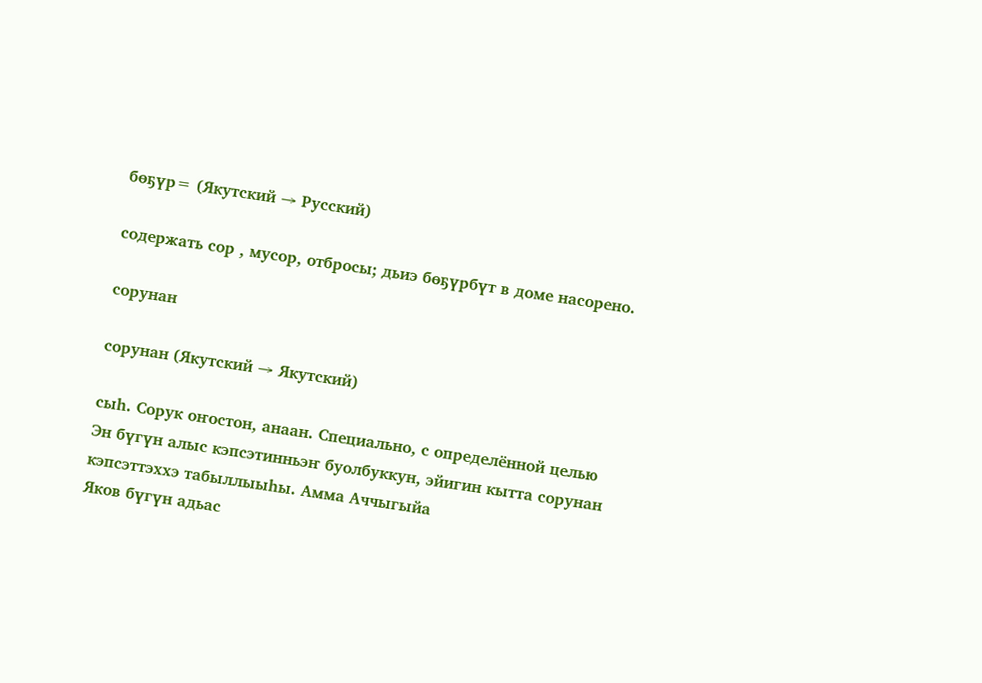бөҕүр= (Якутский → Русский)

содержать сор , мусор, отбросы; дьиэ бөҕүрбүт в доме насорено.

сорунан

сорунан (Якутский → Якутский)

сыһ. Сорук оҥостон, анаан. Специально, с определённой целью
Эн бүгүн алыс кэпсэтинньэҥ буолбуккун, эйигин кытта сорунан кэпсэттэххэ табыллыыһы. Амма Аччыгыйа
Яков бүгүн адьас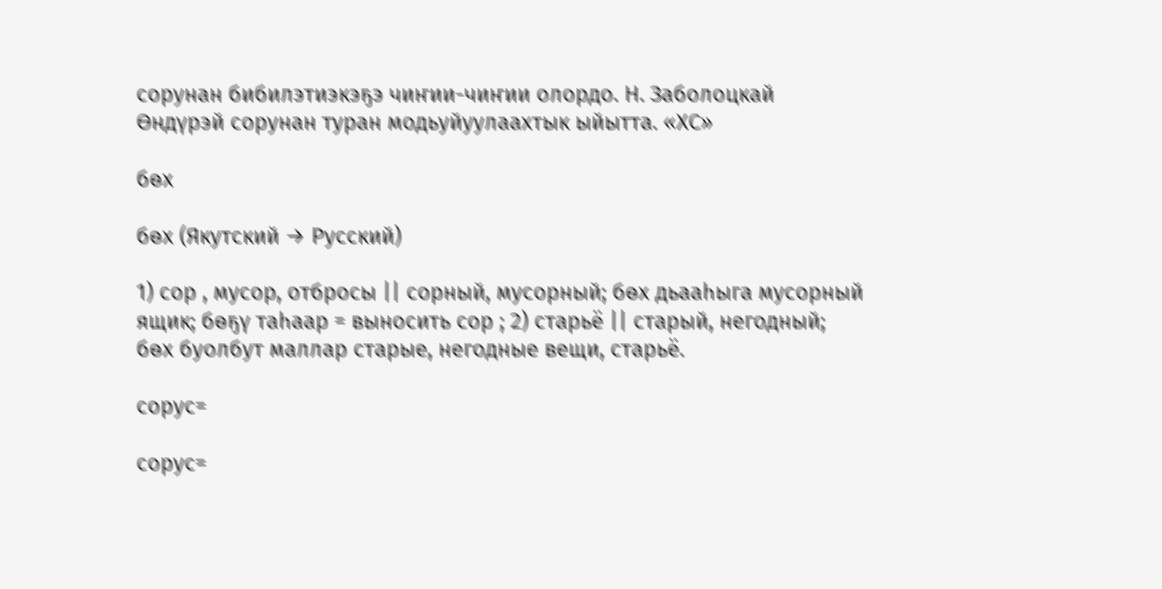сорунан бибилэтиэкэҕэ чиҥии-чиҥии олордо. Н. Заболоцкай
Өндүрэй сорунан туран модьуйуулаахтык ыйытта. «ХС»

бөх

бөх (Якутский → Русский)

1) сор , мусор, отбросы || сорный, мусорный; бөх дьааһыга мусорный ящик; бөҕү таһаар = выносить сор ; 2) старьё || старый, негодный; бөх буолбут маллар старые, негодные вещи, старьё.

сорус=

сорус=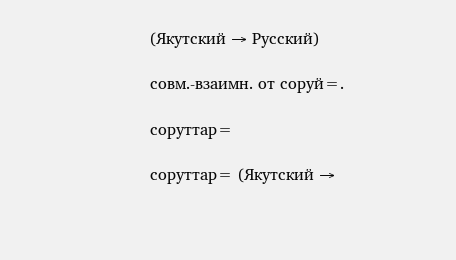(Якутский → Русский)

совм.-взаимн. от соруй=.

соруттар=

соруттар= (Якутский →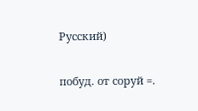Русский)

побуд. от соруй =.